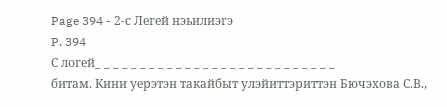Page 394 - 2-с Легей нэьилиэгэ
P. 394
С логей_ _ _ _ _ _ _ _ _ _ _ _ _ _ _ _ _ _ _ _ _ _ _ _ _ _ _
битам. Кини уерэтэн такайбыт улэйиттэриттэн Бючэхова С.В.,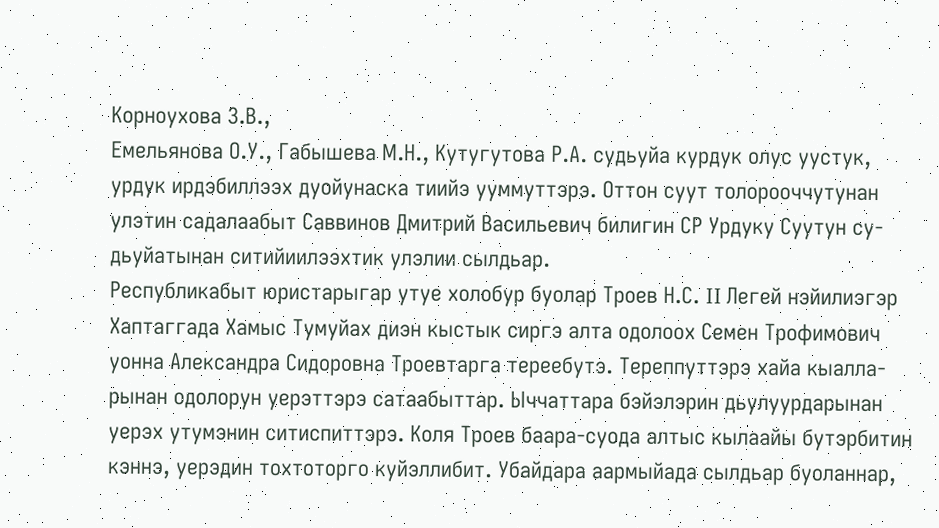Корноухова З.В.,
Емельянова О.У., Габышева М.Н., Кутугутова Р.А. судьуйа курдук олус уустук,
урдук ирдэбиллээх дуойунаска тиийэ ууммуттэрэ. Оттон суут толорооччутунан
улэтин садалаабыт Саввинов Дмитрий Васильевич билигин СР Урдуку Суутун су-
дьуйатынан ситийиилээхтик улэлии сылдьар.
Республикабыт юристарыгар утуе холобур буолар Троев Н.С. II Легей нэйилиэгэр
Хаптаггада Хамыс Тумуйах диэн кыстык сиргэ алта одолоох Семен Трофимович
уонна Александра Сидоровна Троевтарга тереебутэ. Тереппуттэрэ хайа кыалла-
рынан одолорун уерэттэрэ сатаабыттар. Ыччаттара бэйэлэрин дьулуурдарынан
уерэх утумэнин ситиспиттэрэ. Коля Троев баара-суода алтыс кылаайы бутэрбитин
кэннэ, уерэдин тохтоторго куйэллибит. Убайдара аармыйада сылдьар буоланнар,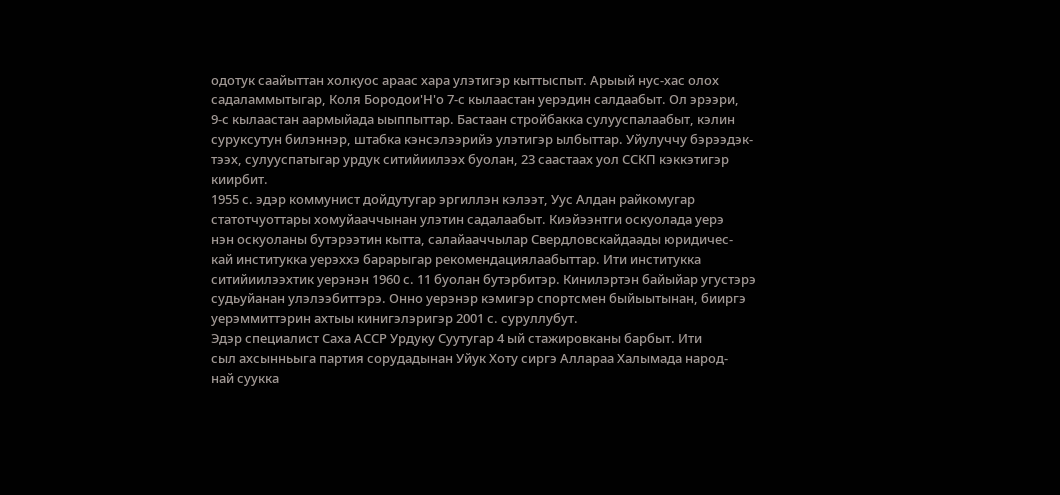одотук саайыттан холкуос араас хара улэтигэр кыттыспыт. Арыый нус-хас олох
садаламмытыгар, Коля Бородои'Н'о 7-с кылаастан уерэдин салдаабыт. Ол эрээри,
9-с кылаастан аармыйада ыыппыттар. Бастаан стройбакка сулууспалаабыт, кэлин
суруксутун билэннэр, штабка кэнсэлээрийэ улэтигэр ылбыттар. Уйулуччу бэрээдэк-
тээх, сулууспатыгар урдук ситийиилээх буолан, 23 саастаах уол ССКП кэккэтигэр
киирбит.
1955 с. эдэр коммунист дойдутугар эргиллэн кэлээт, Уус Алдан райкомугар
статотчуоттары хомуйааччынан улэтин садалаабыт. Киэйээнтги оскуолада уерэ
нэн оскуоланы бутэрээтин кытта, салайааччылар Свердловскайдаады юридичес-
кай институкка уерэххэ барарыгар рекомендациялаабыттар. Ити институкка
ситийиилээхтик уерэнэн 1960 с. 11 буолан бутэрбитэр. Кинилэртэн байыйар угустэрэ
судьуйанан улэлээбиттэрэ. Онно уерэнэр кэмигэр спортсмен быйыытынан, бииргэ
уерэммиттэрин ахтыы кинигэлэригэр 2001 с. суруллубут.
Эдэр специалист Саха АССР Урдуку Суутугар 4 ый стажировканы барбыт. Ити
сыл ахсынньыга партия сорудадынан Уйук Хоту сиргэ Аллараа Халымада народ-
най суукка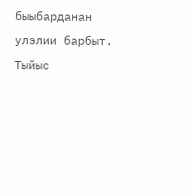быыбарданан улэлии барбыт. Тыйыс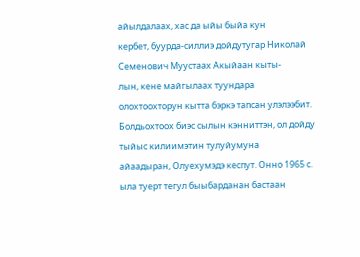айылдалаах, хас да ыйы быйа кун
кербет, буурда-силлиэ дойдутугар Николай Семенович Муустаах Акыйаан кыты-
лын, кене майгылаах туундара олохтоохторун кытта бэркэ тапсан улэлээбит.
Болдьохтоох биэс сылын кэнниттэн, ол дойду тыйыс килиимэтин тулуйумуна
айаадыран, Олуехумэдэ кеспут. Онно 1965 с. ыла туерт тегул быыбарданан бастаан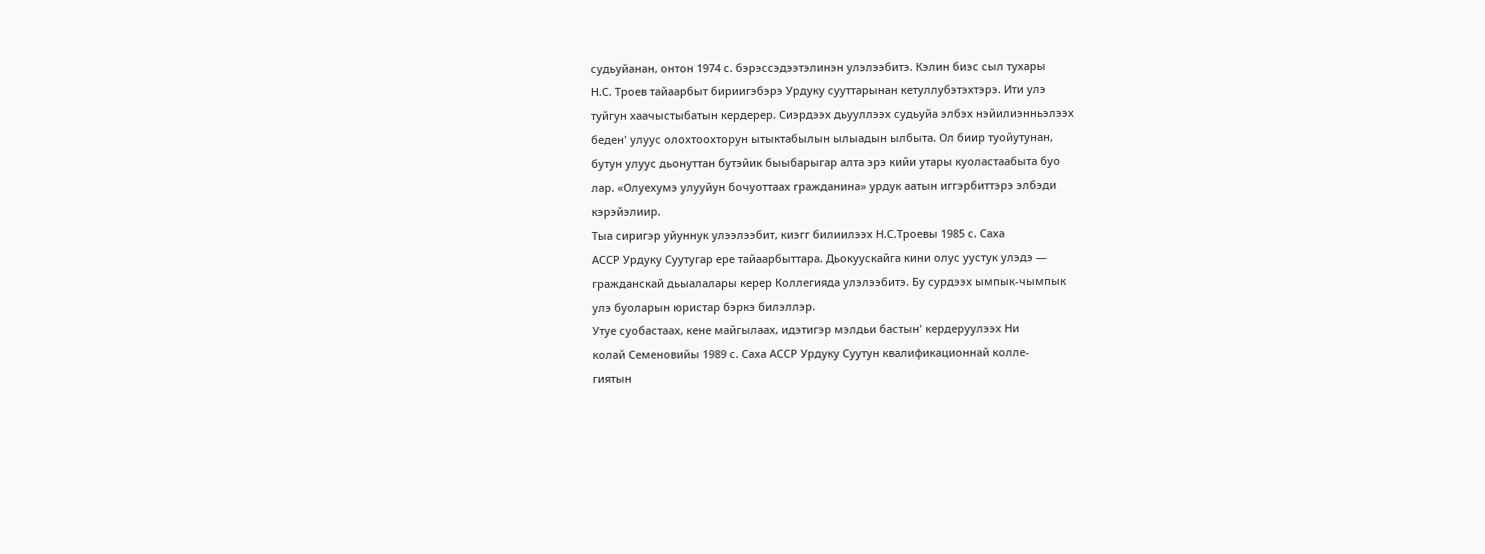судьуйанан, онтон 1974 с. бэрэссэдээтэлинэн улэлээбитэ. Кэлин биэс сыл тухары
Н.С. Троев тайаарбыт бириигэбэрэ Урдуку сууттарынан кетуллубэтэхтэрэ. Ити улэ
туйгун хаачыстыбатын кердерер. Сиэрдээх дьууллээх судьуйа элбэх нэйилиэнньэлээх
беден' улуус олохтоохторун ытыктабылын ылыадын ылбыта. Ол биир туойутунан,
бутун улуус дьонуттан бутэйик быыбарыгар алта эрэ кийи утары куоластаабыта буо
лар. «Олуехумэ улууйун бочуоттаах гражданина» урдук аатын иггэрбиттэрэ элбэди
кэрэйэлиир.
Тыа сиригэр уйуннук улээлээбит, киэгг билиилээх Н.С.Троевы 1985 с. Саха
АССР Урдуку Суутугар ере тайаарбыттара. Дьокуускайга кини олус уустук улэдэ —
гражданскай дьыалалары керер Коллегияда улэлээбитэ. Бу сурдээх ымпык-чымпык
улэ буоларын юристар бэркэ билэллэр.
Утуе суобастаах, кене майгылаах, идэтигэр мэлдьи бастын' кердеруулээх Ни
колай Семеновийы 1989 с. Саха АССР Урдуку Суутун квалификационнай колле-
гиятын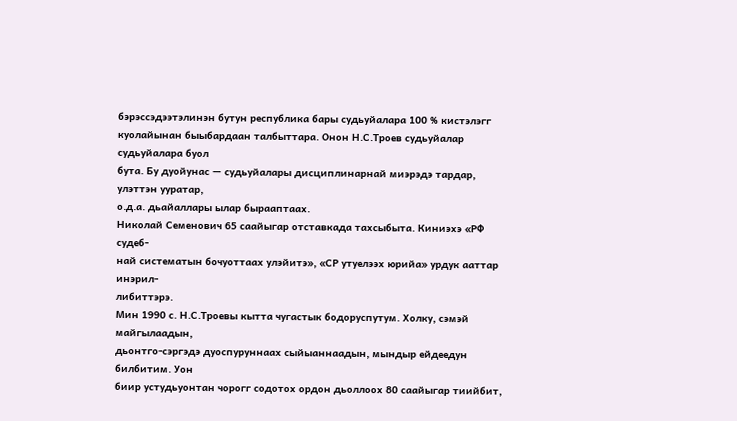бэрэссэдээтэлинэн бутун республика бары судьуйалара 100 % кистэлэгг
куолайынан быыбардаан талбыттара. Онон Н.С.Троев судьуйалар судьуйалара буол
бута. Бу дуойунас — судьуйалары дисциплинарнай миэрэдэ тардар, улэттэн ууратар,
о.д.а. дьайаллары ылар бырааптаах.
Николай Семенович 65 саайыгар отставкада тахсыбыта. Киниэхэ «РФ судеб-
най систематын бочуоттаах улэйитэ», «СР утуелээх юрийа» урдук ааттар инэрил-
либиттэрэ.
Мин 1990 с. Н.С.Троевы кытта чугастык бодоруспутум. Холку, сэмэй майгылаадын,
дьонтго-сэргэдэ дуоспуруннаах сыйыаннаадын, мындыр ейдеедун билбитим. Уон
биир устудьуонтан чорогг содотох ордон дьоллоох 80 саайыгар тиийбит,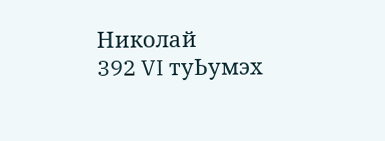Николай
392 VI туЬумэх